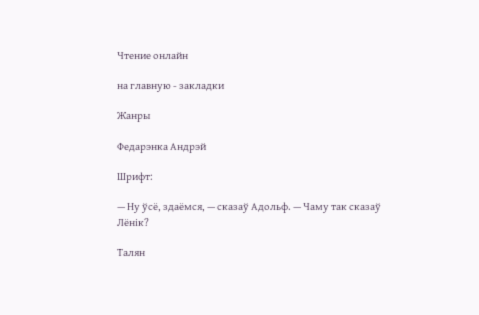Чтение онлайн

на главную - закладки

Жанры

Федарэнка Андрэй

Шрифт:

— Ну ўсё, здаёмся, — сказаў Адольф. — Чаму так сказаў Лёнік?

Талян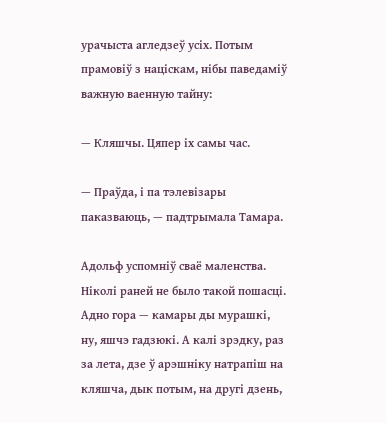урачыста агледзеў усіх. Потым прамовіў з націскам, нібы паведаміў важную ваенную тайну:

— Кляшчы. Цяпер іх самы час.

— Праўда, і па тэлевізары паказваюць, — падтрымала Тамара.

Адольф успомніў сваё маленства. Ніколі раней не было такой пошасці. Адно гора — камары ды мурашкі, ну, яшчэ гадзюкі. А калі зрэдку, раз за лета, дзе ў арэшніку натрапіш на кляшча, дык потым, на другі дзень,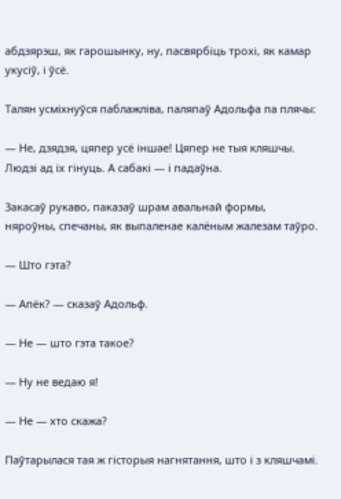абдзярэш, як гарошынку, ну, пасвярбіць трохі, як камар укусіў, і ўсё.

Талян усміхнуўся паблажліва, паляпаў Адольфа па плячы:

— Не, дзядзя, цяпер усё іншае! Цяпер не тыя кляшчы. Людзі ад іх гінуць. А сабакі — і падаўна.

Закасаў рукаво, паказаў шрам авальнай формы, няроўны, спечаны, як выпаленае калёным жалезам таўро.

— Што гэта?

— Апёк? — сказаў Адольф.

— Не — што гэта такое?

— Ну не ведаю я!

— Не — хто скажа?

Паўтарылася тая ж гісторыя нагнятання, што і з кляшчамі.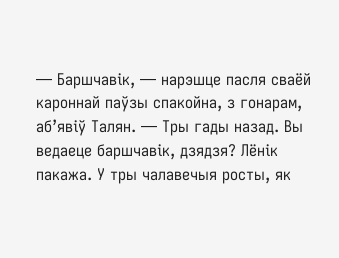— Баршчавік, — нарэшце пасля сваёй кароннай паўзы спакойна, з гонарам, аб’явіў Талян. — Тры гады назад. Вы ведаеце баршчавік, дзядзя? Лёнік пакажа. У тры чалавечыя росты, як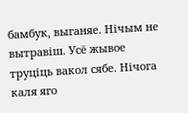бамбук, выганяе. Нічым не вытравіш. Усё жывое труціць вакол сябе. Нічога каля яго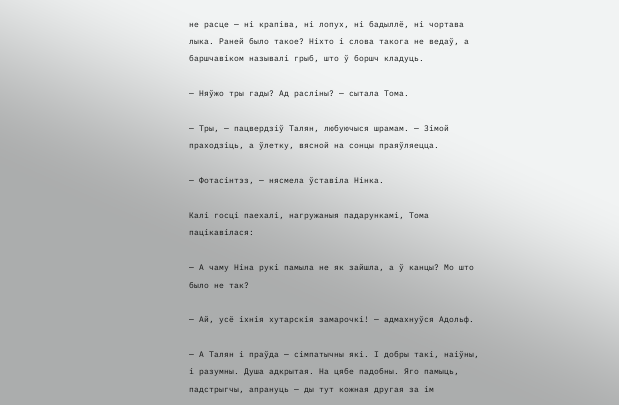не расце — ні крапіва, ні лопух, ні бадыллё, ні чортава лыка. Раней было такое? Ніхто і слова такога не ведаў, а баршчавіком называлі грыб, што ў боршч кладуць.

— Няўжо тры гады? Ад расліны? — сытала Тома.

— Тры, — пацвердзіў Талян, любуючыся шрамам. — Зімой праходзіць, а ўлетку, вясной на сонцы праяўляецца.

— Фотасінтэз, — нясмела ўставіла Нінка.

Калі госці паехалі, нагружаныя падарункамі, Тома пацікавілася:

— А чаму Ніна рукі памыла не як зайшла, а ў канцы? Мо што было не так?

— Ай, усё іхнія хутарскія замарочкі! — адмахнуўся Адольф.

— А Талян і праўда — сімпатычны які. І добры такі, наіўны, і разумны. Душа адкрытая. На цябе падобны. Яго памыць, падстрыгчы, апрануць — ды тут кожная другая за ім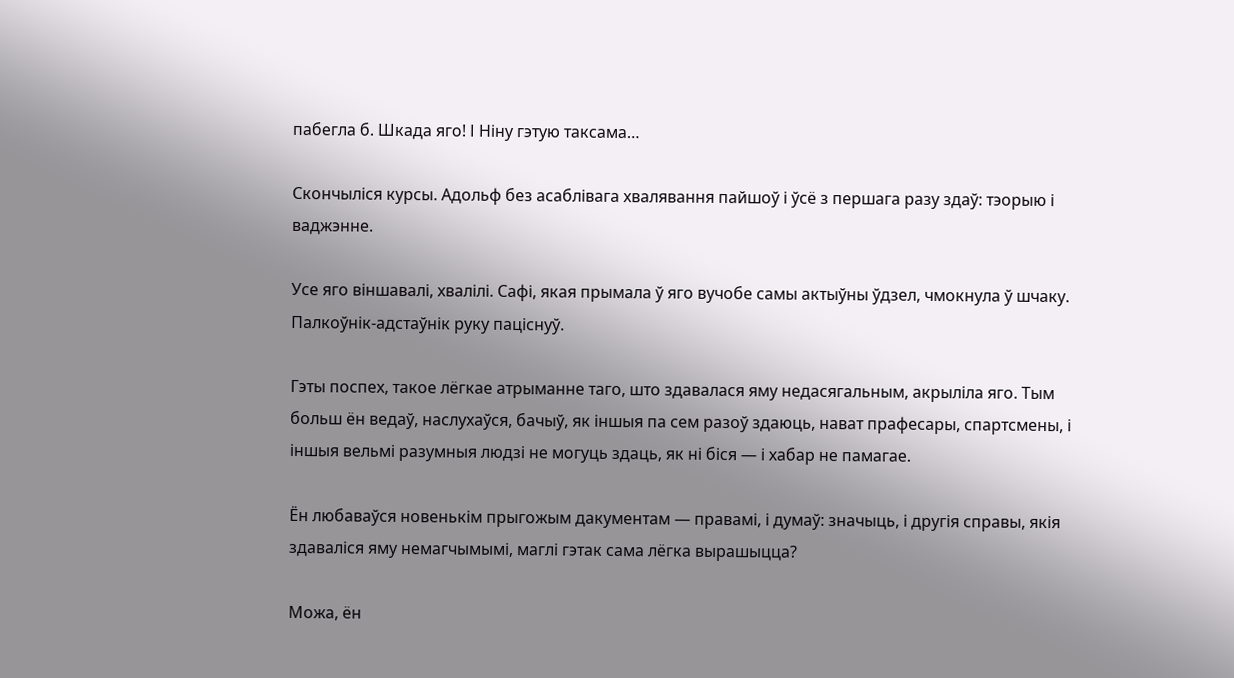пабегла б. Шкада яго! І Ніну гэтую таксама…

Скончыліся курсы. Адольф без асаблівага хвалявання пайшоў і ўсё з першага разу здаў: тэорыю і ваджэнне.

Усе яго віншавалі, хвалілі. Сафі, якая прымала ў яго вучобе самы актыўны ўдзел, чмокнула ў шчаку. Палкоўнік-адстаўнік руку паціснуў.

Гэты поспех, такое лёгкае атрыманне таго, што здавалася яму недасягальным, акрыліла яго. Тым больш ён ведаў, наслухаўся, бачыў, як іншыя па сем разоў здаюць, нават прафесары, спартсмены, і іншыя вельмі разумныя людзі не могуць здаць, як ні біся — і хабар не памагае.

Ён любаваўся новенькім прыгожым дакументам — правамі, і думаў: значыць, і другія справы, якія здаваліся яму немагчымымі, маглі гэтак сама лёгка вырашыцца?

Можа, ён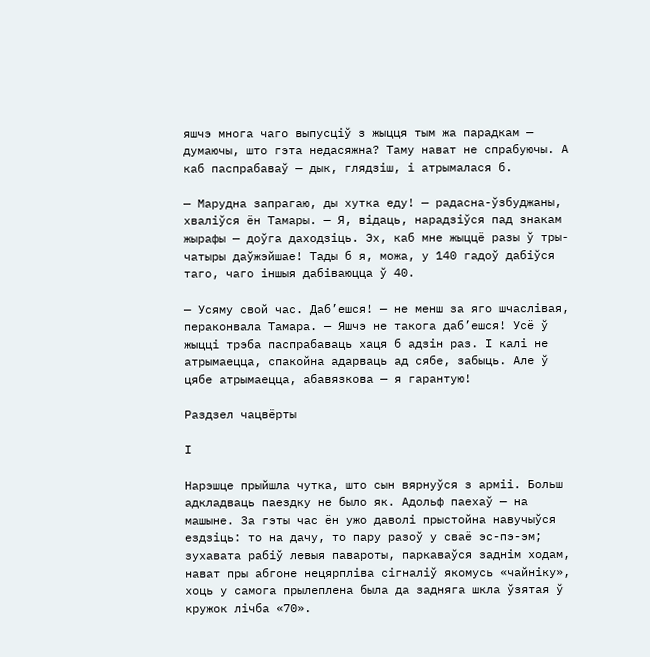яшчэ многа чаго выпусціў з жыцця тым жа парадкам — думаючы, што гэта недасяжна? Таму нават не спрабуючы. А каб паспрабаваў — дык, глядзіш, і атрымалася б.

— Марудна запрагаю, ды хутка еду! — радасна-ўзбуджаны, хваліўся ён Тамары. — Я, відаць, нарадзіўся пад знакам жырафы — доўга даходзіць. Эх, каб мне жыццё разы ў тры-чатыры даўжэйшае! Тады б я, можа, у 140 гадоў дабіўся таго, чаго іншыя дабіваюцца ў 40.

— Усяму свой час. Даб’ешся! — не менш за яго шчаслівая, пераконвала Тамара. — Яшчэ не такога даб’ешся! Усё ў жыцці трэба паспрабаваць хаця б адзін раз. І калі не атрымаецца, спакойна адарваць ад сябе, забыць. Але ў цябе атрымаецца, абавязкова — я гарантую!

Раздзел чацвёрты

І

Нарэшце прыйшла чутка, што сын вярнуўся з арміі. Больш адкладваць паездку не было як. Адольф паехаў — на машыне. За гэты час ён ужо даволі прыстойна навучыўся ездзіць: то на дачу, то пару разоў у сваё эс-пэ-эм; зухавата рабіў левыя павароты, паркаваўся заднім ходам, нават пры абгоне нецярпліва сігналіў якомусь «чайніку», хоць у самога прылеплена была да задняга шкла ўзятая ў кружок лічба «70».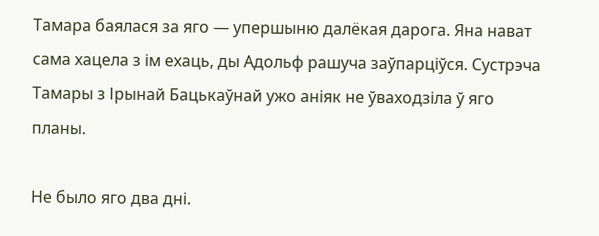Тамара баялася за яго — упершыню далёкая дарога. Яна нават сама хацела з ім ехаць, ды Адольф рашуча заўпарціўся. Сустрэча Тамары з Ірынай Бацькаўнай ужо аніяк не ўваходзіла ў яго планы.

Не было яго два дні.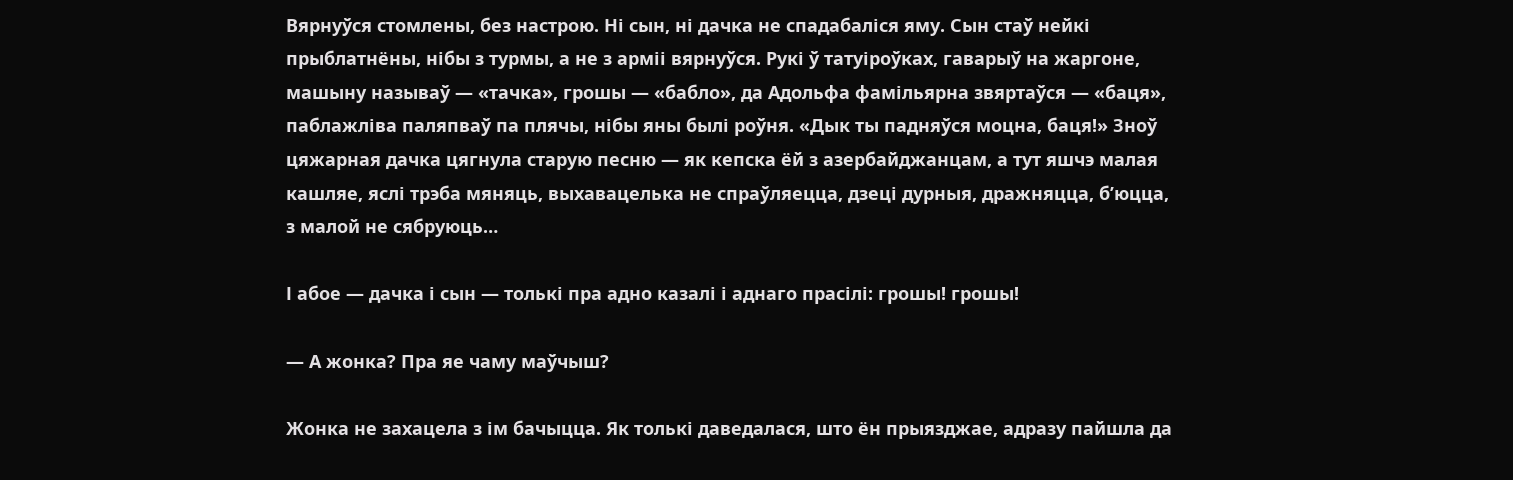Вярнуўся стомлены, без настрою. Ні сын, ні дачка не спадабаліся яму. Сын стаў нейкі прыблатнёны, нібы з турмы, а не з арміі вярнуўся. Рукі ў татуіроўках, гаварыў на жаргоне, машыну называў — «тачка», грошы — «бабло», да Адольфа фамільярна звяртаўся — «баця», паблажліва паляпваў па плячы, нібы яны былі роўня. «Дык ты падняўся моцна, баця!» Зноў цяжарная дачка цягнула старую песню — як кепска ёй з азербайджанцам, а тут яшчэ малая кашляе, яслі трэба мяняць, выхавацелька не спраўляецца, дзеці дурныя, дражняцца, б’юцца, з малой не сябруюць…

І абое — дачка і сын — толькі пра адно казалі і аднаго прасілі: грошы! грошы!

— А жонка? Пра яе чаму маўчыш?

Жонка не захацела з ім бачыцца. Як толькі даведалася, што ён прыязджае, адразу пайшла да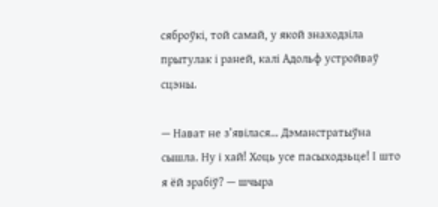сяброўкі, той самай, у якой знаходзіла прытулак і раней, калі Адольф устройваў сцэны.

— Нават не з’явілася… Дэманстратыўна сышла. Ну і хай! Хоць усе пасыходзьце! І што я ёй зрабіў? — шчыра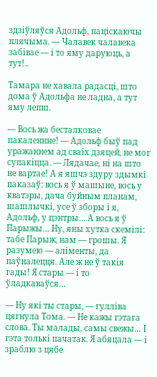здзіўляўся Адольф, паціскаючы плячыма. — Чалавек чалавека забівае — і то яму даруюць, а тут!..

Тамара не хавала радасці, што дома ў Адольфа не ладна, а тут яму лепш.

— Вось жа бесталковае пакаленнне! — Адольф быў пад уражаннем ад сваіх дзяцей, не мог супакіцца. — Лядачае, ні на што не вартае! А я яшчэ здуру здымкі паказаў: вось я ў машыне, вось у кватэры, дача буйным планам, шашлычкі, усе ў зборы і я, Адольф, у цэнтры… А вось я ў Парыжы… Ну, яны хутка скемілі: табе Парыж, нам — грошы. Я разумею — аліменты, да паўналецця. Але ж не ў такія гады! Я стары — і то ўладкаваўся…

— Ну які ты стары, — гулліва цягнула Тома. — Не кажы гэтага слова. Ты малады, самы свежы… І гэта толькі пачатак. Я абяцала — і зраблю з цябе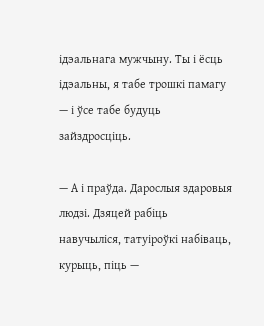ідэальнага мужчыну. Ты і ёсць ідэальны, я табе трошкі памагу — і ўсе табе будуць зайздросціць.

— А і праўда. Дарослыя здаровыя людзі. Дзяцей рабіць навучыліся, татуіроўкі набіваць, курыць, піць —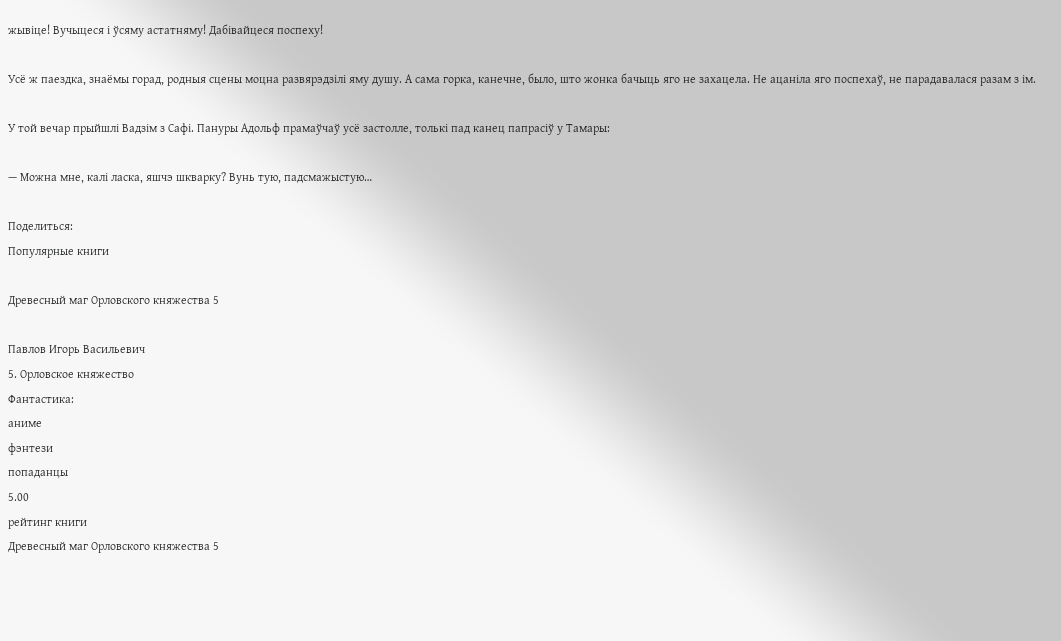жывіце! Вучыцеся і ўсяму астатняму! Дабівайцеся поспеху!

Усё ж паездка, знаёмы горад, родныя сцены моцна развярэдзілі яму душу. А сама горка, канечне, было, што жонка бачыць яго не захацела. Не ацаніла яго поспехаў, не парадавалася разам з ім.

У той вечар прыйшлі Вадзім з Сафі. Пануры Адольф прамаўчаў усё застолле, толькі пад канец папрасіў у Тамары:

— Можна мне, калі ласка, яшчэ шкварку? Вунь тую, падсмажыстую…

Поделиться:
Популярные книги

Древесный маг Орловского княжества 5

Павлов Игорь Васильевич
5. Орловское княжество
Фантастика:
аниме
фэнтези
попаданцы
5.00
рейтинг книги
Древесный маг Орловского княжества 5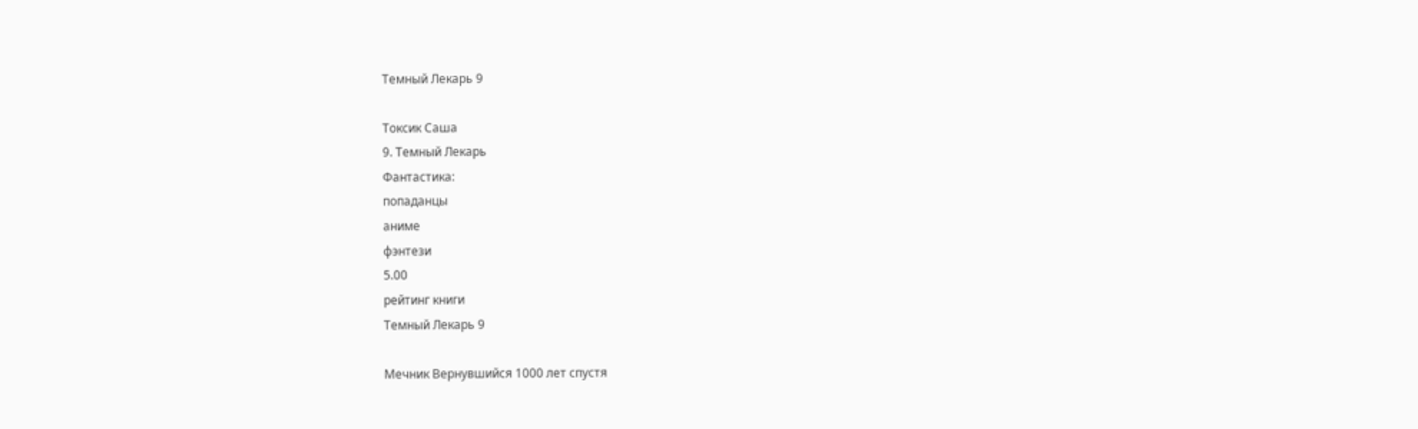Темный Лекарь 9

Токсик Саша
9. Темный Лекарь
Фантастика:
попаданцы
аниме
фэнтези
5.00
рейтинг книги
Темный Лекарь 9

Мечник Вернувшийся 1000 лет спустя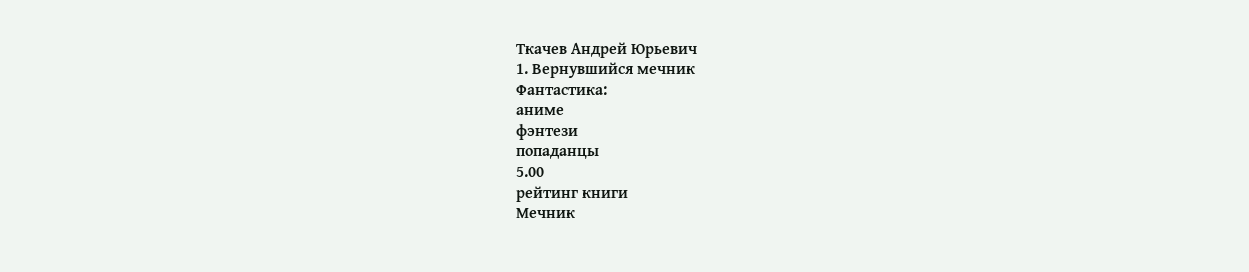Ткачев Андрей Юрьевич
1. Вернувшийся мечник
Фантастика:
аниме
фэнтези
попаданцы
5.00
рейтинг книги
Мечник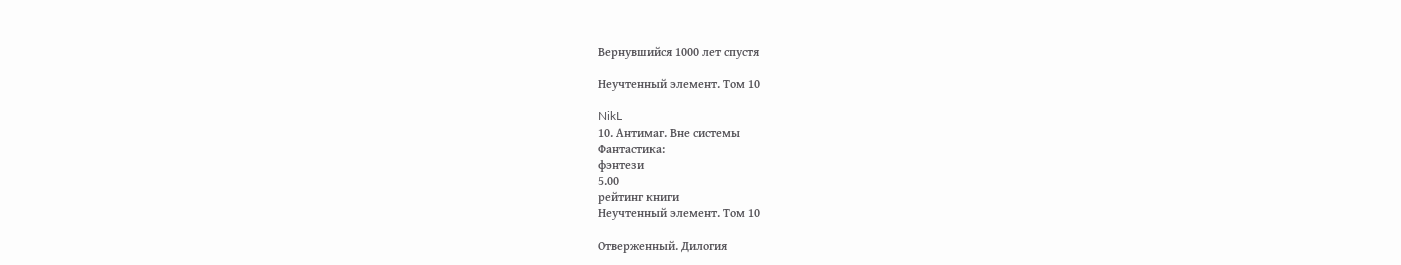Вернувшийся 1000 лет спустя

Неучтенный элемент. Том 10

NikL
10. Антимаг. Вне системы
Фантастика:
фэнтези
5.00
рейтинг книги
Неучтенный элемент. Том 10

Отверженный. Дилогия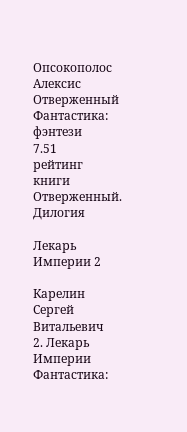Опсокополос Алексис
Отверженный
Фантастика:
фэнтези
7.51
рейтинг книги
Отверженный. Дилогия

Лекарь Империи 2

Карелин Сергей Витальевич
2. Лекарь Империи
Фантастика: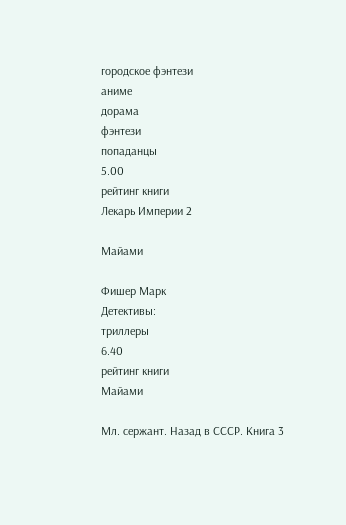городское фэнтези
аниме
дорама
фэнтези
попаданцы
5.00
рейтинг книги
Лекарь Империи 2

Майами

Фишер Марк
Детективы:
триллеры
6.40
рейтинг книги
Майами

Мл. сержант. Назад в СССР. Книга 3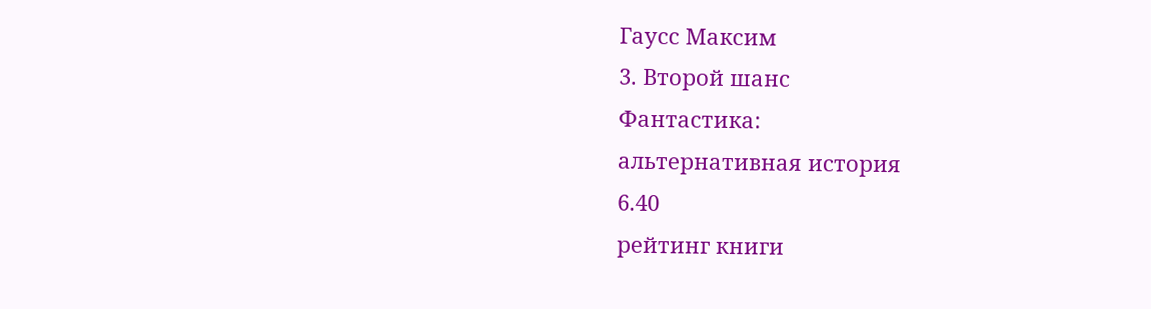Гаусс Максим
3. Второй шанс
Фантастика:
альтернативная история
6.40
рейтинг книги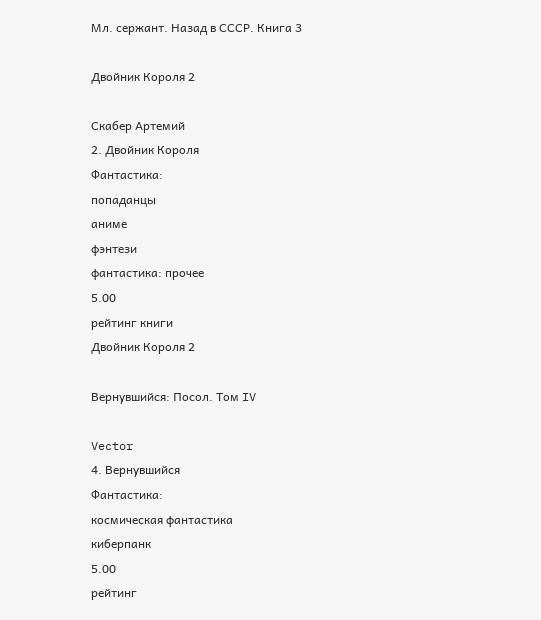Мл. сержант. Назад в СССР. Книга 3

Двойник Короля 2

Скабер Артемий
2. Двойник Короля
Фантастика:
попаданцы
аниме
фэнтези
фантастика: прочее
5.00
рейтинг книги
Двойник Короля 2

Вернувшийся: Посол. Том IV

Vector
4. Вернувшийся
Фантастика:
космическая фантастика
киберпанк
5.00
рейтинг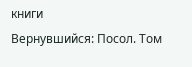книги
Вернувшийся: Посол. Том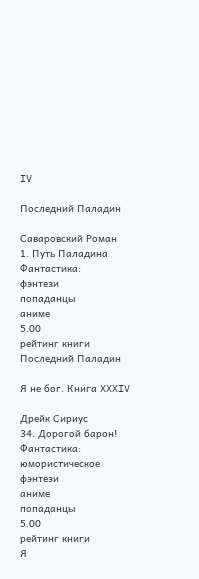IV

Последний Паладин

Саваровский Роман
1. Путь Паладина
Фантастика:
фэнтези
попаданцы
аниме
5.00
рейтинг книги
Последний Паладин

Я не бог. Книга XXXIV

Дрейк Сириус
34. Дорогой барон!
Фантастика:
юмористическое фэнтези
аниме
попаданцы
5.00
рейтинг книги
Я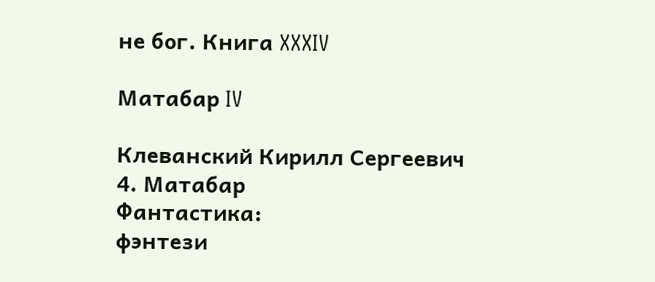не бог. Книга XXXIV

Матабар IV

Клеванский Кирилл Сергеевич
4. Матабар
Фантастика:
фэнтези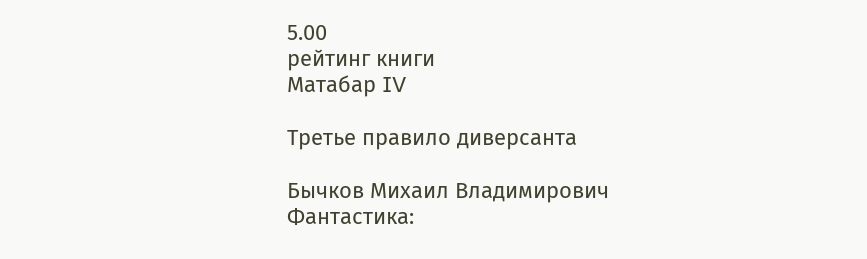5.00
рейтинг книги
Матабар IV

Третье правило диверсанта

Бычков Михаил Владимирович
Фантастика: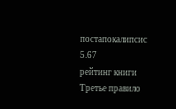постапокалипсис
5.67
рейтинг книги
Третье правило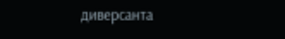диверсанта